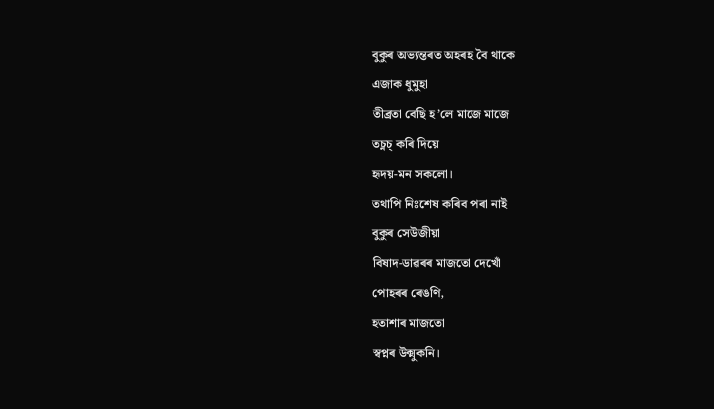বুকুৰ অভ্যন্তৰত অহৰহ বৈ থাকে
এজাক ধুমুহা
তীব্ৰতা বেছি হ’লে মাজে মাজে
তচ্নচ্ কৰি দিয়ে
হৃদয়-মন সকলো।
তথাপি নিঃশেষ কৰিব পৰা নাই
বুকুৰ সেউজীয়া
বিষাদ-ডাৱৰৰ মাজতো দেখোঁ
পোহৰৰ ৰেঙণি,
হতাশাৰ মাজতো
স্বপ্নৰ উক্মুকনি।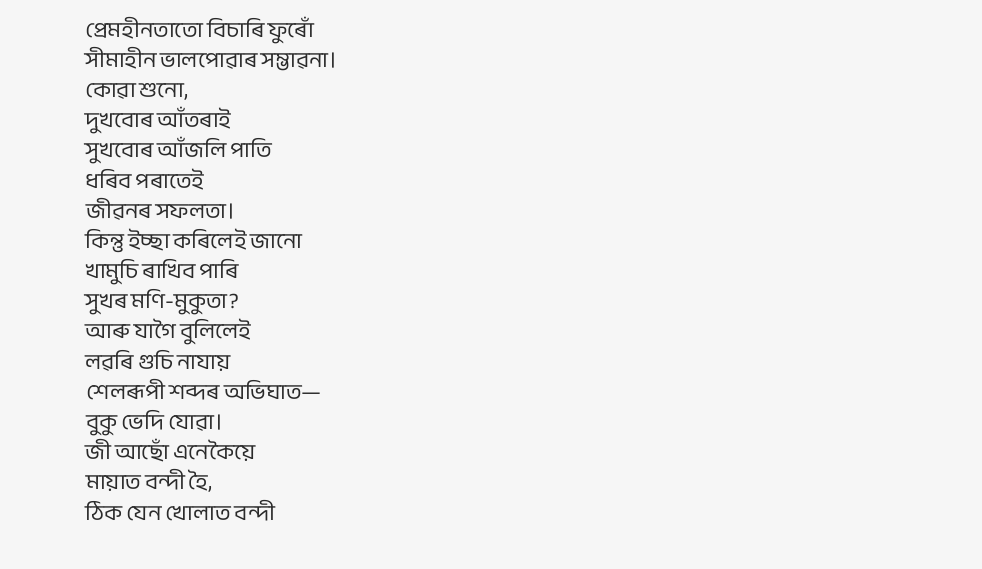প্ৰেমহীনতাতো বিচাৰি ফুৰোঁ
সীমাহীন ভালপোৱাৰ সম্ভাৱনা।
কোৱা শুনো,
দুখবোৰ আঁতৰাই
সুখবোৰ আঁজলি পাতি
ধৰিব পৰাতেই
জীৱনৰ সফলতা।
কিন্তু ইচ্ছা কৰিলেই জানো
খামুচি ৰাখিব পাৰি
সুখৰ মণি-মুকুতা?
আৰু যাগৈ বুলিলেই
লৱৰি গুচি নাযায়
শেলৰূপী শব্দৰ অভিঘাত—
বুকু ভেদি যোৱা।
জী আছোঁ এনেকৈয়ে
মায়াত বন্দী হৈ,
ঠিক যেন খোলাত বন্দী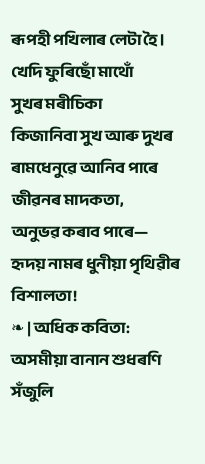ৰূপহী পখিলাৰ লেটা হৈ।
খেদি ফুৰিছোঁ মাথোঁ
সুখৰ মৰীচিকা
কিজানিবা সুখ আৰু দুখৰ
ৰামধেনুৱে আনিব পাৰে
জীৱনৰ মাদকতা,
অনুভৱ কৰাব পাৰে—
হৃদয় নামৰ ধুনীয়া পৃথিৱীৰ বিশালতা!
❧ | অধিক কবিতা:
অসমীয়া বানান শুধৰণি সঁজুলি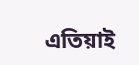এতিয়াই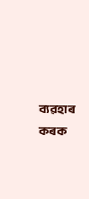ব্যৱহাৰ কৰক